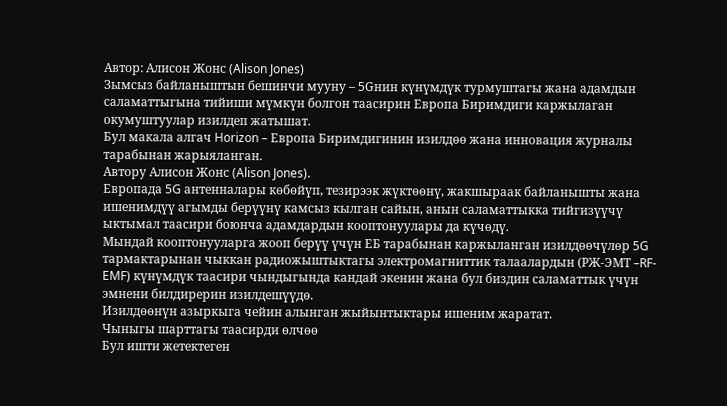Автор: Алисон Жонс (Alison Jones)
Зымсыз байланыштын бешинчи мууну – 5Gнин күнүмдүк турмуштагы жана адамдын саламаттыгына тийиши мүмкүн болгон таасирин Европа Биримдиги каржылаган окумуштуулар изилдеп жатышат.
Бул макала алгач Horizon – Европа Биримдигинин изилдөө жана инновация журналы тарабынан жарыяланган.
Автору Алисон Жонс (Alison Jones).
Европада 5G антенналары көбөйүп, тезирээк жүктөөнү, жакшыраак байланышты жана ишенимдүү агымды берүүнү камсыз кылган сайын, анын саламаттыкка тийгизүүчү ыктымал таасири боюнча адамдардын кооптонуулары да күчөдү.
Мындай кооптонууларга жооп берүү үчүн ЕБ тарабынан каржыланган изилдөөчүлөр 5G тармактарынан чыккан радиожыштыктагы электромагниттик талаалардын (РЖ-ЭМТ –RF-EMF) күнүмдүк таасири чындыгында кандай экенин жана бул биздин саламаттык үчүн эмнени билдирерин изилдешүүдө.
Изилдөөнүн азыркыга чейин алынган жыйынтыктары ишеним жаратат.
Чыныгы шарттагы таасирди өлчөө
Бул ишти жетектеген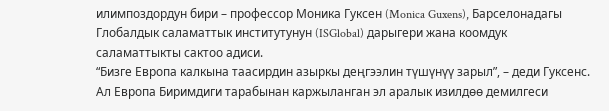илимпоздордун бири – профессор Моника Гуксен (Monica Guxens), Барселонадагы Глобалдык саламаттык институтунун (ISGlobal) дарыгери жана коомдук саламаттыкты сактоо адиси.
“Бизге Европа калкына таасирдин азыркы деңгээлин түшүнүү зарыл”, – деди Гуксенс.
Ал Европа Биримдиги тарабынан каржыланган эл аралык изилдөө демилгеси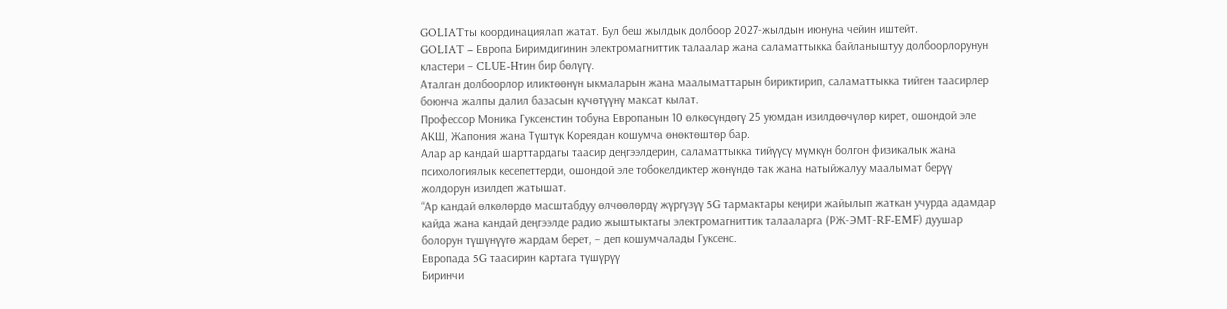GOLIATты координациялап жатат. Бул беш жылдык долбоор 2027-жылдын июнуна чейин иштейт.
GOLIAT – Европа Биримдигинин электромагниттик талаалар жана саламаттыкка байланыштуу долбоорлорунун кластери – CLUE-Hтин бир бөлүгү.
Аталган долбоорлор иликтөөнүн ыкмаларын жана маалыматтарын бириктирип, саламаттыкка тийген таасирлер боюнча жалпы далил базасын күчөтүүнү максат кылат.
Профессор Моника Гуксенстин тобуна Европанын 10 өлкөсүндөгү 25 уюмдан изилдөөчүлөр кирет, ошондой эле АКШ, Жапония жана Түштүк Кореядан кошумча өнөктөштөр бар.
Алар ар кандай шарттардагы таасир деңгээлдерин, саламаттыкка тийүүсү мүмкүн болгон физикалык жана психологиялык кесепеттерди, ошондой эле тобокелдиктер жөнүндө так жана натыйжалуу маалымат берүү жолдорун изилдеп жатышат.
“Ар кандай өлкөлөрдө масштабдуу өлчөөлөрдү жүргүзүү 5G тармактары кеңири жайылып жаткан учурда адамдар кайда жана кандай деңгээлде радио жыштыктагы электромагниттик талааларга (РЖ-ЭМТ-RF-EMF) дуушар болорун түшүнүүгө жардам берет, – деп кошумчалады Гуксенс.
Европада 5G таасирин картага түшүрүү
Биринчи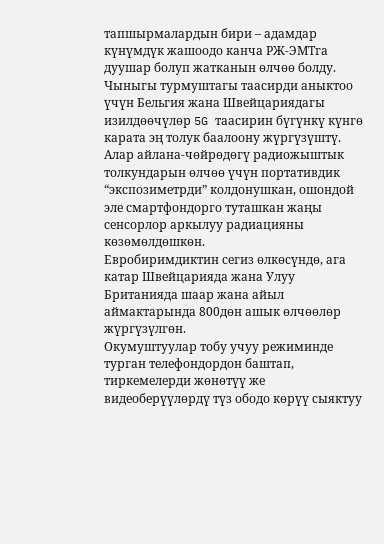тапшырмалардын бири – адамдар күнүмдүк жашоодо канча РЖ-ЭМТга дуушар болуп жатканын өлчөө болду.
Чыныгы турмуштагы таасирди аныктоо үчүн Бельгия жана Швейцариядагы изилдөөчүлөр 5G таасирин бүгүнкү күнгө карата эң толук баалоону жүргүзүштү.
Алар айлана-чөйрөдөгү радиожыштык толкундарын өлчөө үчүн портативдик “экспозиметрди” колдонушкан, ошондой эле смартфондорго туташкан жаңы сенсорлор аркылуу радиацияны көзөмөлдөшкөн.
Евробиримдиктин сегиз өлкөсүндө, ага катар Швейцарияда жана Улуу Британияда шаар жана айыл аймактарында 800дөн ашык өлчөөлөр жүргүзүлгөн.
Окумуштуулар тобу учуу режиминде турган телефондордон баштап, тиркемелерди жөнөтүү же видеоберүүлөрдү түз ободо көрүү сыяктуу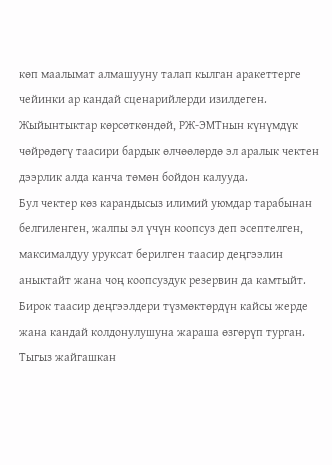көп маалымат алмашууну талап кылган аракеттерге чейинки ар кандай сценарийлерди изилдеген.
Жыйынтыктар көрсөткөндөй, РЖ-ЭМТнын күнүмдүк чөйрөдөгү таасири бардык өлчөөлөрдө эл аралык чектен дээрлик алда канча төмөн бойдон калууда.
Бул чектер көз карандысыз илимий уюмдар тарабынан белгиленген, жалпы эл үчүн коопсуз деп эсептелген, максималдуу уруксат берилген таасир деңгээлин аныктайт жана чоң коопсуздук резервин да камтыйт.
Бирок таасир деңгээлдери түзмөктөрдүн кайсы жерде жана кандай колдонулушуна жараша өзгөрүп турган.
Тыгыз жайгашкан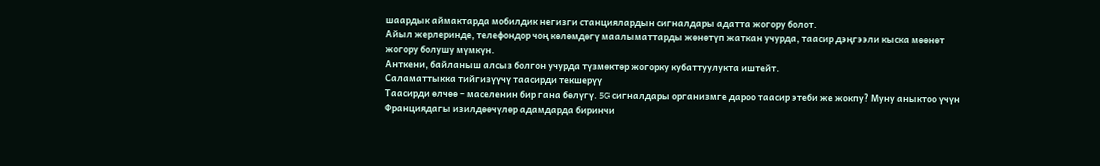шаардык аймактарда мобилдик негизги станциялардын сигналдары адатта жогору болот.
Айыл жерлеринде, телефондор чоң көлөмдөгү маалыматтарды жөнөтүп жаткан учурда, таасир дэңгээли кыска мөөнөт жогору болушу мүмкүн.
Анткени, байланыш алсыз болгон учурда түзмөктөр жогорку кубаттуулукта иштейт.
Саламаттыкка тийгизүүчү таасирди текшерүү
Таасирди өлчөө – маселенин бир гана бөлүгү. 5G сигналдары организмге дароо таасир этеби же жокпу? Муну аныктоо үчүн Франциядагы изилдөөчүлөр адамдарда биринчи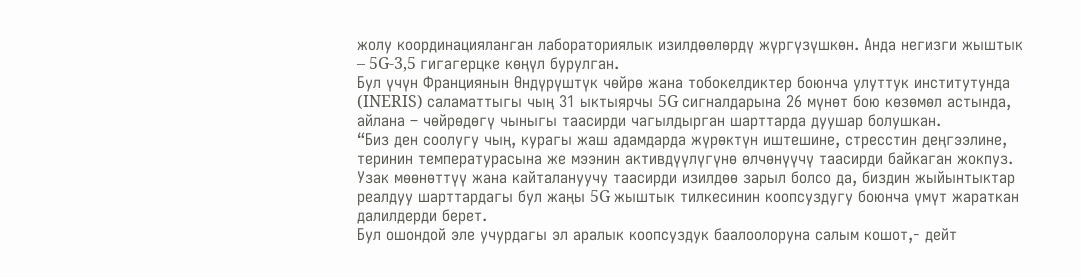жолу координацияланган лабораториялык изилдөөлөрдү жүргүзүшкөн. Анда негизги жыштык – 5G-3,5 гигагерцке көңүл бурулган.
Бул үчүн Франциянын Өндүрүштүк чөйрө жана тобокелдиктер боюнча улуттук институтунда (INERIS) саламаттыгы чың 31 ыктыярчы 5G сигналдарына 26 мүнөт бою көзөмөл астында, айлана – чөйрөдөгү чыныгы таасирди чагылдырган шарттарда дуушар болушкан.
“Биз ден соолугу чың, курагы жаш адамдарда жүрөктүн иштешине, стресстин деңгээлине, теринин температурасына же мээнин активдүүлүгүнө өлчөнүүчү таасирди байкаган жокпуз.
Узак мөөнөттүү жана кайталануучу таасирди изилдөө зарыл болсо да, биздин жыйынтыктар реалдуу шарттардагы бул жаңы 5G жыштык тилкесинин коопсуздугу боюнча үмүт жараткан далилдерди берет.
Бул ошондой эле учурдагы эл аралык коопсуздук баалоолоруна салым кошот,- дейт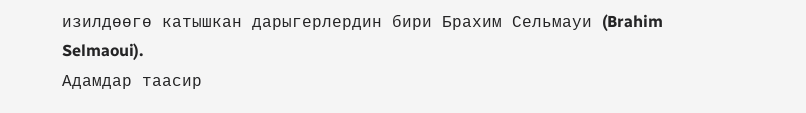изилдөөгө катышкан дарыгерлердин бири Брахим Сельмауи (Brahim Selmaoui).
Адамдар таасир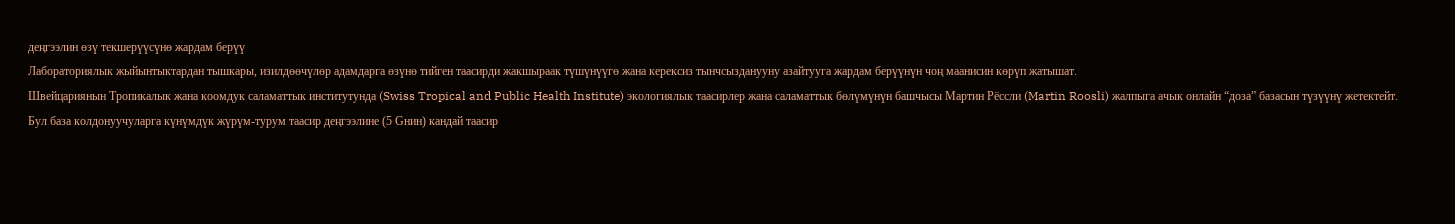деңгээлин өзү текшерүүсүнө жардам берүү
Лабораториялык жыйынтыктардан тышкары, изилдөөчүлөр адамдарга өзүнө тийген таасирди жакшыраак түшүнүүгө жана керексиз тынчсызданууну азайтууга жардам берүүнүн чоң маанисин көрүп жатышат.
Швейцариянын Тропикалык жана коомдук саламаттык институтунда (Swiss Tropical and Public Health Institute) экологиялык таасирлер жана саламаттык бөлүмүнүн башчысы Мартин Рёссли (Martin Roosli) жалпыга ачык онлайн “доза” базасын түзүүнү жетектейт.
Бул база колдонуучуларга күнүмдүк жүрүм-турум таасир деңгээлине (5 Gнин) кандай таасир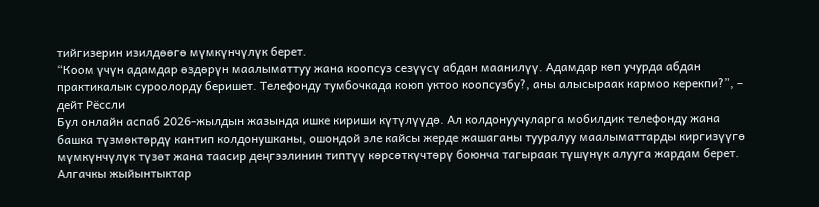тийгизерин изилдөөгө мүмкүнчүлүк берет.
“Коом үчүн адамдар өздөрүн маалыматтуу жана коопсуз сезүүсү абдан маанилүү. Адамдар көп учурда абдан практикалык суроолорду беришет. Телефонду тумбочкада коюп уктоо коопсузбу?, аны алысыраак кармоо керекпи?”, – дейт Рёссли
Бул онлайн аспаб 2026-жылдын жазында ишке кириши күтүлүүдө. Ал колдонуучуларга мобилдик телефонду жана башка түзмөктөрдү кантип колдонушканы, ошондой эле кайсы жерде жашаганы тууралуу маалыматтарды киргизүүгө мүмкүнчүлүк түзөт жана таасир деңгээлинин типтүү көрсөткүчтөрү боюнча тагыраак түшүнүк алууга жардам берет.
Алгачкы жыйынтыктар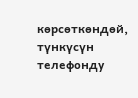көрсөткөндөй, түнкүсүн телефонду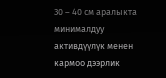30 – 40 см аралыкта минималдуу активдүүлүк менен кармоо дээрлик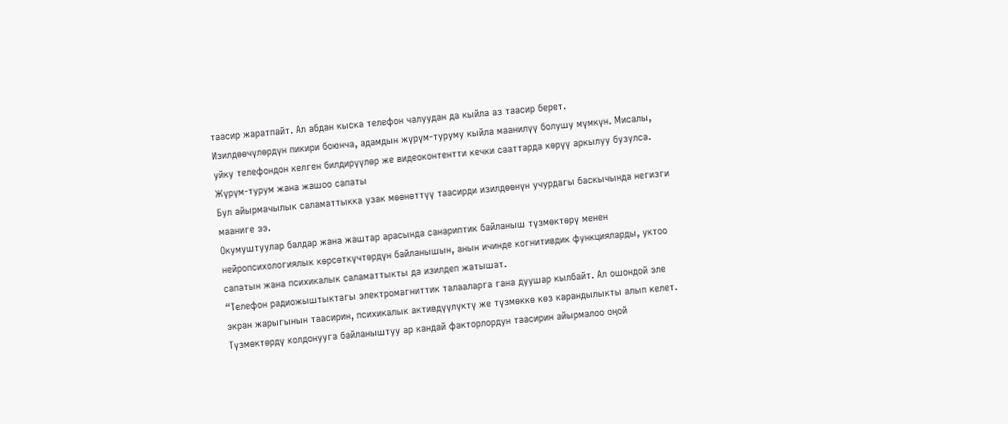таасир жаратпайт. Ал абдан кыска телефон чалуудан да кыйла аз таасир берет.
Изилдөөчүлөрдүн пикири боюнча, адамдын жүрүм-туруму кыйла маанилүү болушу мүмкүн. Мисалы, уйку телефондон келген билдирүүлөр же видеоконтентти кечки сааттарда көрүү аркылуу бузулса.
Жүрүм-турум жана жашоо сапаты
Бул айырмачылык саламаттыкка узак мөөнөттүү таасирди изилдөөнүн учурдагы баскычында негизги мааниге ээ.
Окумуштуулар балдар жана жаштар арасында санариптик байланыш түзмөктөрү менен нейропсихологиялык көрсөткүчтөрдүн байланышын, анын ичинде когнитивдик функцияларды, уктоо сапатын жана психикалык саламаттыкты да изилдеп жатышат.
“Телефон радиожыштыктагы электромагниттик талааларга гана дуушар кылбайт. Ал ошондой эле экран жарыгынын таасирин, психикалык активдүүлүктү же түзмөккө көз карандылыкты алып келет. Түзмөктөрдү колдонууга байланыштуу ар кандай факторлордун таасирин айырмалоо оңой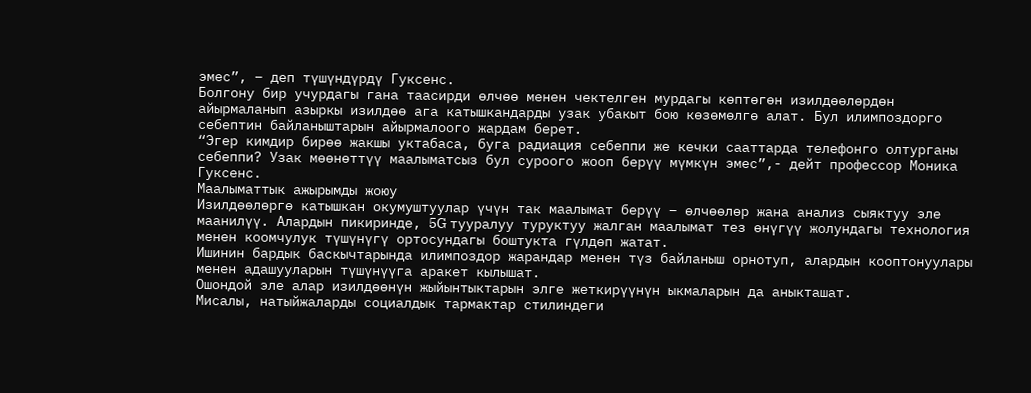эмес”, – деп түшүндүрдү Гуксенс.
Болгону бир учурдагы гана таасирди өлчөө менен чектелген мурдагы көптөгөн изилдөөлөрдөн айырмаланып азыркы изилдөө ага катышкандарды узак убакыт бою көзөмөлгө алат. Бул илимпоздорго себептин байланыштарын айырмалоого жардам берет.
“Эгер кимдир бирөө жакшы уктабаса, буга радиация себеппи же кечки сааттарда телефонго олтурганы себеппи? Узак мөөнөттүү маалыматсыз бул суроого жооп берүү мүмкүн эмес”,- дейт профессор Моника Гуксенс.
Маалыматтык ажырымды жоюу
Изилдөөлөргө катышкан окумуштуулар үчүн так маалымат берүү – өлчөөлөр жана анализ сыяктуу эле маанилүү. Алардын пикиринде, 5G тууралуу туруктуу жалган маалымат тез өнүгүү жолундагы технология менен коомчулук түшүнүгү ортосундагы боштукта гүлдөп жатат.
Ишинин бардык баскычтарында илимпоздор жарандар менен түз байланыш орнотуп, алардын кооптонуулары менен адашууларын түшүнүүга аракет кылышат.
Ошондой эле алар изилдөөнүн жыйынтыктарын элге жеткирүүнүн ыкмаларын да аныкташат.
Мисалы, натыйжаларды социалдык тармактар стилиндеги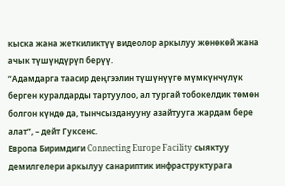кыска жана жеткиликтүү видеолор аркылуу жөнөкөй жана ачык түшүндүрүп берүү.
“Адамдарга таасир деңгээлин түшүнүүгө мүмкүнчүлүк берген куралдарды тартуулоо, ал тургай тобокелдик төмөн болгон күндө да, тынчсызданууну азайтууга жардам бере алат”, – дейт Гуксенс.
Европа Биримдиги Connecting Europe Facility сыяктуу демилгелери аркылуу санариптик инфраструктурага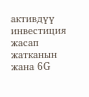активдүү инвестиция жасап жатканын жана 6G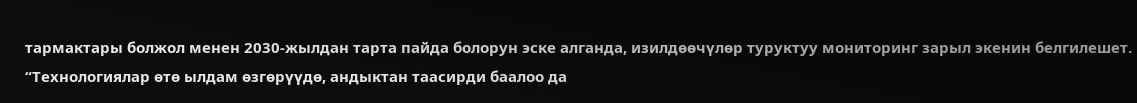тармактары болжол менен 2030-жылдан тарта пайда болорун эске алганда, изилдөөчүлөр туруктуу мониторинг зарыл экенин белгилешет.
“Технологиялар өтө ылдам өзгөрүүдө, андыктан таасирди баалоо да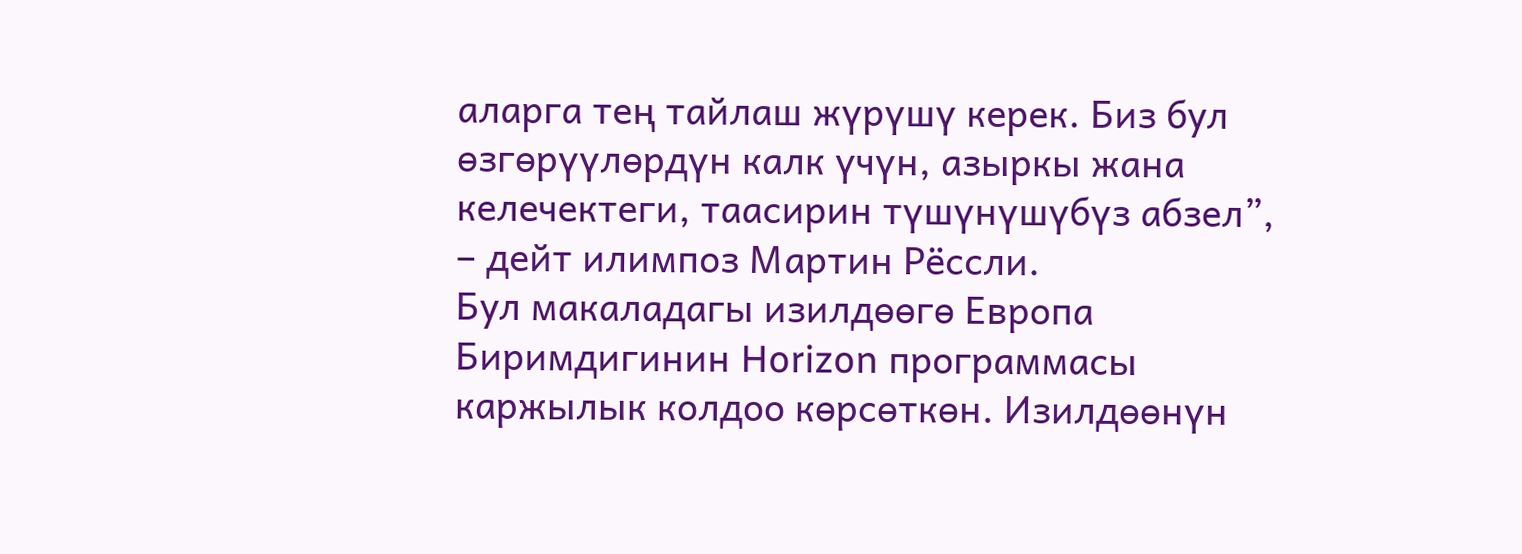аларга тең тайлаш жүрүшү керек. Биз бул өзгөрүүлөрдүн калк үчүн, азыркы жана келечектеги, таасирин түшүнүшүбүз абзел”, – дейт илимпоз Мартин Рёссли.
Бул макаладагы изилдөөгө Европа Биримдигинин Horizon программасы каржылык колдоо көрсөткөн. Изилдөөнүн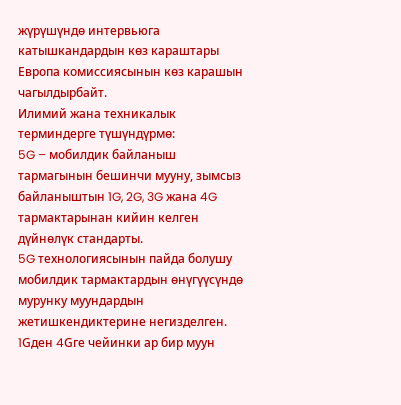жүрүшүндө интервьюга катышкандардын көз караштары Европа комиссиясынын көз карашын чагылдырбайт.
Илимий жана техникалык терминдерге түшүндүрмө:
5G – мобилдик байланыш тармагынын бешинчи мууну, зымсыз байланыштын 1G, 2G, 3G жана 4G тармактарынан кийин келген дүйнөлүк стандарты.
5G технологиясынын пайда болушу мобилдик тармактардын өнүгүүсүндө мурунку муундардын жетишкендиктерине негизделген. 1Gден 4Gге чейинки ар бир муун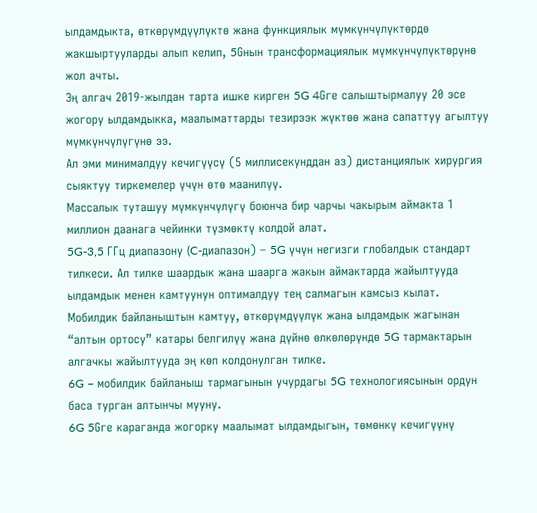ылдамдыкта, өткөрүмдүүлүктө жана функциялык мүмкүнчүлүктөрдө жакшыртууларды алып келип, 5Gнын трансформациялык мүмкүнчүлүктөрүнө жол ачты.
Эң алгач 2019-жылдан тарта ишке кирген 5G 4Gге салыштырмалуу 20 эсе жогору ылдамдыкка, маалыматтарды тезирээк жүктөө жана сапаттуу агылтуу мүмкүнчүлүгүнө ээ.
Ал эми минималдуу кечигүүсү (5 миллисекунддан аз) дистанциялык хирургия сыяктуу тиркемелер үчүн өтө маанилүү.
Массалык туташуу мүмкүнчүлүгү боюнча бир чарчы чакырым аймакта 1 миллион даанага чейинки түзмөктү колдой алат.
5G-3,5 ГГц диапазону (C-диапазон) – 5G үчүн негизги глобалдык стандарт тилкеcи. Ал тилке шаардык жана шаарга жакын аймактарда жайылтууда ылдамдык менен камтуунун оптималдуу тең салмагын камсыз кылат.
Мобилдик байланыштын камтуу, өткөрүмдүүлүк жана ылдамдык жагынан “алтын ортосу” катары белгилүү жана дүйнө өлкөлөрүндө 5G тармактарын алгачкы жайылтууда эң көп колдонулган тилке.
6G – мобилдик байланыш тармагынын учурдагы 5G технологиясынын ордун баса турган алтынчы мууну.
6G 5Gге караганда жогорку маалымат ылдамдыгын, төмөнкү кечигүүнү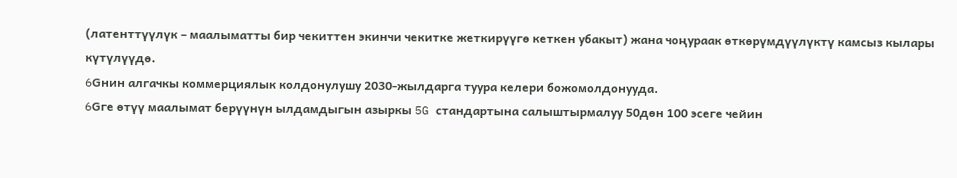(латенттүүлүк – маалыматты бир чекиттен экинчи чекитке жеткирүүгө кеткен убакыт) жана чоңураак өткөрүмдүүлүктү камсыз кылары күтүлүүдө.
6Gнин алгачкы коммерциялык колдонулушу 2030-жылдарга туура келери божомолдонууда.
6Gге өтүү маалымат берүүнүн ылдамдыгын азыркы 5G стандартына салыштырмалуу 50дөн 100 эсеге чейин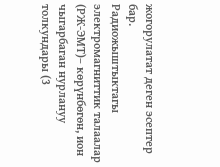жогорулатат деген эсептер бар.
Радиожыштыктагы электромагниттик талаалар (РЖ-ЭМТ)– көрүнбөгөн, ион чыгарбаган нурлануу толкундары (3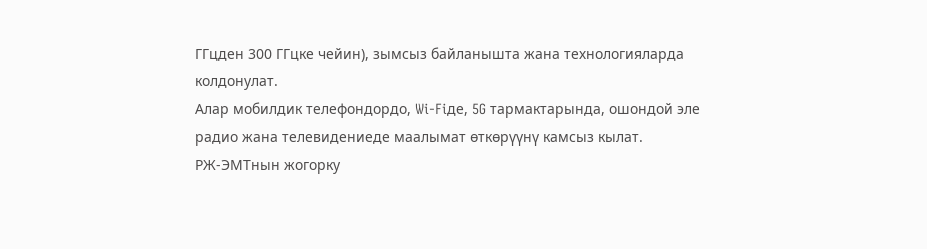ГГцден 300 ГГцке чейин), зымсыз байланышта жана технологияларда колдонулат.
Алар мобилдик телефондордо, Wi‑Fiде, 5G тармактарында, ошондой эле радио жана телевидениеде маалымат өткөрүүнү камсыз кылат.
РЖ-ЭМТнын жогорку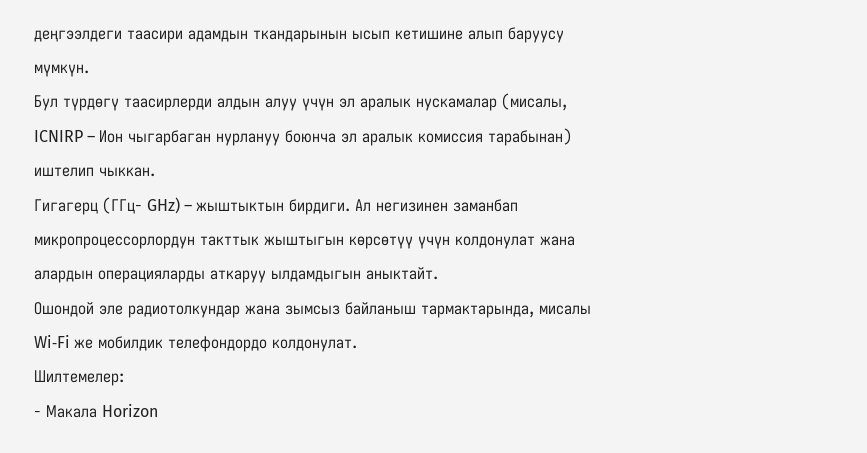деңгээлдеги таасири адамдын ткандарынын ысып кетишине алып баруусу мүмкүн.
Бул түрдөгү таасирлерди алдын алуу үчүн эл аралык нускамалар (мисалы, ICNIRP – Ион чыгарбаган нурлануу боюнча эл аралык комиссия тарабынан) иштелип чыккан.
Гигагерц (ГГц- GHz) – жыштыктын бирдиги. Ал негизинен заманбап микропроцессорлордун такттык жыштыгын көрсөтүү үчүн колдонулат жана алардын операцияларды аткаруу ылдамдыгын аныктайт.
Ошондой эле радиотолкундар жана зымсыз байланыш тармактарында, мисалы Wi‑Fi же мобилдик телефондордо колдонулат.
Шилтемелер:
- Макала Horizon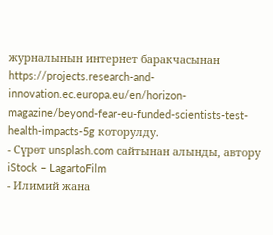журналынын интернет баракчасынан https://projects.research-and-innovation.ec.europa.eu/en/horizon-magazine/beyond-fear-eu-funded-scientists-test-health-impacts-5g которулду.
- Сүрөт unsplash.com сайтынан алынды, автору iStock – LagartoFilm
- Илимий жана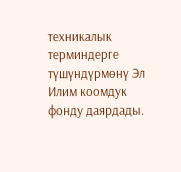техникалык терминдерге түшүндүрмөнү Эл Илим коомдук фонду даярдады.